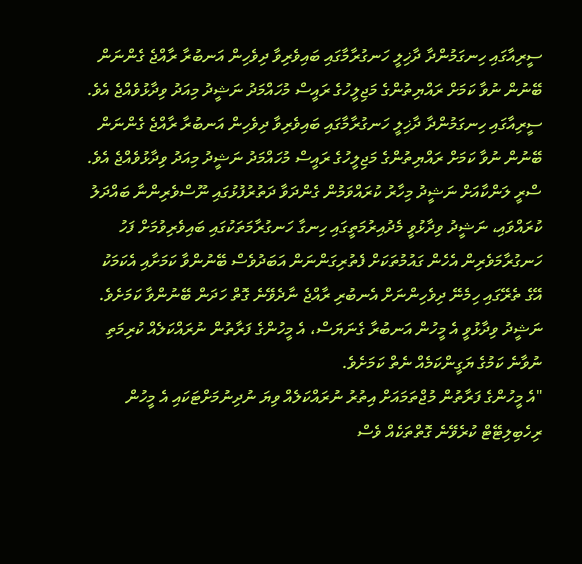ސީރިއާގައި ހިނގަމުންދާ ދާޚިލީ ހަނގުރާމާގައި ބައިވެރިވާ ދިވެހިން އަނބުރާ ރާއްޖެ ގެންނަން ބޭނުން ނުވާ ކަމަށް ރައްޔިތުންގެ މަޖިލީހުގެ ރައީސް މުހައްމަދު ނަޝީދު މިއަދު ވިދާޅުވެއްޖެ އެވެ.
ސީރިއާގައި ހިނގަމުންދާ ދާޚިލީ ހަނގުރާމާގައި ބައިވެރިވާ ދިވެހިން އަނބުރާ ރާއްޖެ ގެންނަން ބޭނުން ނުވާ ކަމަށް ރައްޔިތުންގެ މަޖިލީހުގެ ރައީސް މުހައްމަދު ނަޝީދު މިއަދު ވިދާޅުވެއްޖެ އެވެ.
ސްރީ ލަންކާއަށް ނަޝީދު މިހާރު ކުރައްވަމުން ގެންދަވާ ދަތުރުފުޅުގައި ނޫސްވެރިންނާ ބައްދަލު ކުރައްވައި، ނަޝީދު ވިދާޅުވީ މެދުއިރުމަތީގައި ހިނގާ ހަނގުރާމަތަކުގައި ބައިވެރިވުމަށް ފަހު ހަނގުރާމަވެރިން އެހެން ގައުމުތަކަށް ފެތުރިގަންނަން އަބަދުވެސް ބޭނުންވާ ކަމަށާއި އެކަމަކު އޭގެ ތެރޭގައި ހިމެނޭ ދިވެހިންނަށް އެނބުރި ރާއްޖެ ނާދެވޭނެ ގޮތް ހަދަން ބޭނުންވާ ކަމަށެވެ. ނަޝީދު ވިދާޅުވީ އެ މީހުން އަނބުރާ ގެނަޔަސް، އެ މީހުންގެ ފަރާތުން ނުރައްކަލެއް ކުރިމަތި ނުވާނެ ކަމުގެ ޔަގީންކަމެއް ނެތް ކަމަށެވެ.
"އެ މީހުންގެ ފަރާތުން މުޖްތަމައަށް އިތުރު ނުރައްކަލެއް ވިޔަ ނުދިނުމަށްޓަކައި އެ މީހުން ރިހެބިލިޓޭޓް ކުރެވޭނެ ގޮތްތަކެއް ވެސް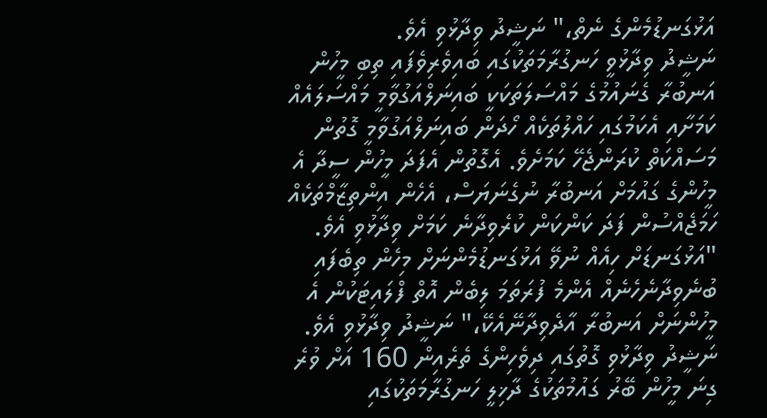އަޅުގަނޑުމެންގެ ނެތް،" ނަޝީދު ވިދާޅުވި އެވެ.
ނަޝީދު ވިދާޅުވީ ހަނގުރާމަތަކުގައި ބައިވެރިވެފައި ތިބި މީހުން އަނބުރާ ގެނައުމުގެ މައްސަލަތަކަކީ ބައިނަލްއަގުވާމީ މައްސަލައެއް ކަމަށާއި އެކަމުގައި ހައްލުތަކެއް ހޯދަން ބައިނަލްއަގުވާމީ ގޮތުން މަސައްކަތް ކުރަންޖެހޭ ކަމަށެވެ. އެގޮތުން އެފަދަ މީހުން ސީދާ އެ މީހުންގެ ގައުމަށް އަނބުރާ ނުގެނަޔަސް، އެހެން އިންތިޒާމްތަކެއް ހަމަޖެއްސުން ފަދަ ކަންކަން ކުރެވިދާނެ ކަމަށް ވިދާޅުވި އެވެ.
"އަޅުގަނޑަށް ހިއެއް ނުވޭ އަޅުގަނޑުމެންނަށް މިހެން ތިބެފައި ބުނެވިދާނެހެނެއް އެންމެ ފުރަތަމަ ލިބެން އޮތް ފްލައިޓަކުން އެ މީހުންނަށް އަނބުރާ އާދެވިދާނޭއެކޭ،" ނަޝީދު ވިދާޅުވި އެވެ.
ނަޝީދު ވިދާޅުވި ގޮތުގައި ދިވެހިންގެ ތެރެއިން 160 އަށް ވުރެ ގިނަ މީހުން ބޭރު ގައުމުތަކުގެ ދާޚިލީ ހަނގުރާމަތަކުގައި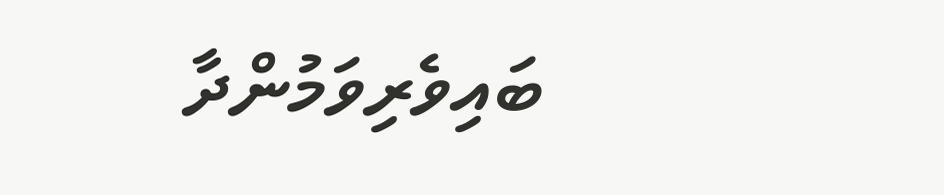ބައިވެރިވަމުންދާ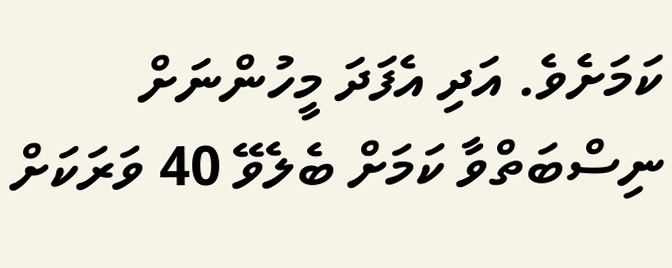ކަމަށެވެ. އަދި އެފަދަ މީހުންނަށް ނިސްބަތްވާ ކަމަށް ބެލެވޭ 40 ވަރަކަށް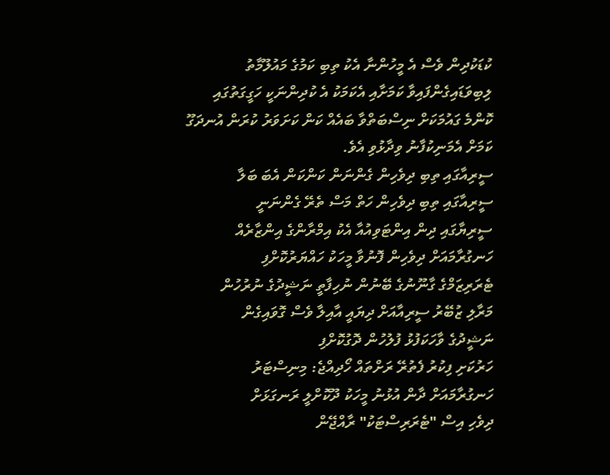ކުޑަކުދިން ވެސް އެ މީހުންނާ އެކު ތިބި ކަމުގެ މައުލޫމާތު ލިބިވަޑައިގެންފައިވާ ކަމަށާއި އެކަމަކު އެ ކުދިންނަކީ ހަގީގަތުގައި ކޮންމެ ގައުމަކަށް ނިސްބަތްވާ ބައެއް ކަން ކަށަވަރު ކުރަން އުނދަގޫ ކަމަށް އެމަނިކުފާނު ވިދާޅުވި އެވެ.
ސީރިއާގައި ތިބި ދިވެހިން ގެންނަން ކަންކަން އެބަ ބަލާ
ސީރިއާގައި ތިބި ދިވެހިން ހަތް މަސް ތެރޭ ގެންނަނީ
ސީރިޔާގައި ދިން އިންޓަވިއުއާ އެކު އިމްރާންގެ އިންޒާރެއް
ހަނގުރާމައަށް ދިވެހިން ފޮނުވާ މީހަކު ހައްޔަރުކޮށްފި
ޓެރަރިޒަމްގެ ގާނޫނުގެ ބޭނުން ނުހިފާތީ ނަޝީދުގެ ނުރުހުން
މަރާލި ޒުބޭރު ސީރިއާއަށް ދިޔައީ އާއިލާ ވެސް ގޮވައިގެން
ނަޝީދުގެ ވާހަކަފުޅު ފުލުހުން ދޮގުކޮށްފި
ހަރުކަށި ފިކުރު ފެތުރޭ ރަށްތައް ހޯދިއްޖެ: މިނިސްޓަރު
ހަނގުރާމައަށް ދާން އުޅުނު މީހަކު ދޫކޮށްލީ ރަނގަޅަށް
ދިވެހި އިސް "ޓެރަރިސްޓަކު" ރާއްޖޭން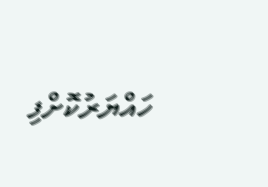ހައްޔަރުކޮށްފި